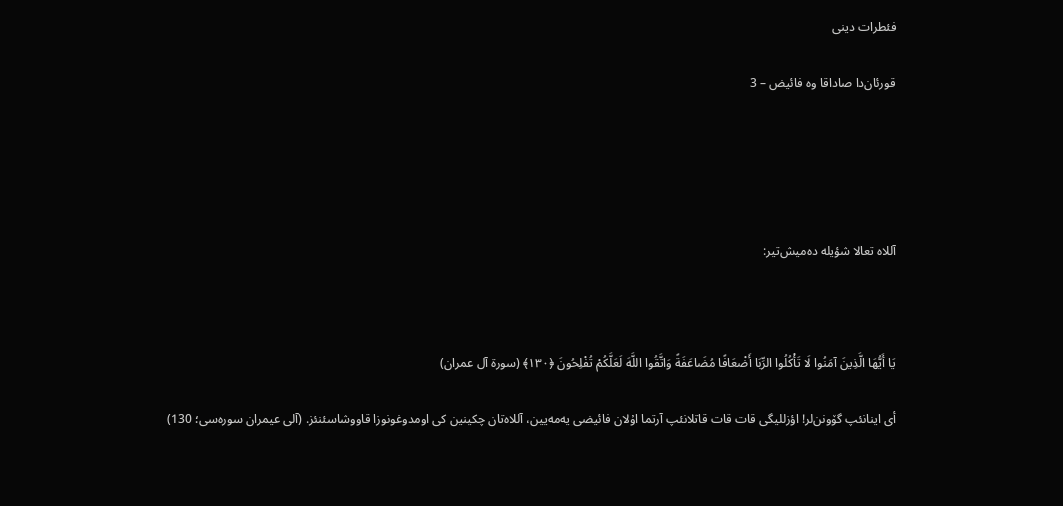فئطرات دینی

قورئان‌دا صاداقا وە فائیض – 3





آللاە تعالا شؤیلە دەمیش‌تیر:



يَا أَيُّهَا الَّذِينَ آمَنُوا لَا تَأْكُلُوا الرِّبَا أَضْعَافًا مُضَاعَفَةً وَاتَّقُوا اللَّهَ لَعَلَّكُمْ تُفْلِحُونَ ﴿۱۳۰﴾ (سورة آل عمران)

أی اینانئپ گۆونن‌لر! اؤزللیگی قات قات قاتلانئپ آرتما اۇلان فائیضی یەمەیین، آللاەتان چکینین کی اومدوغونوزا قاووشاسئنئز. (آلی عیمران سورەسی؛ 130)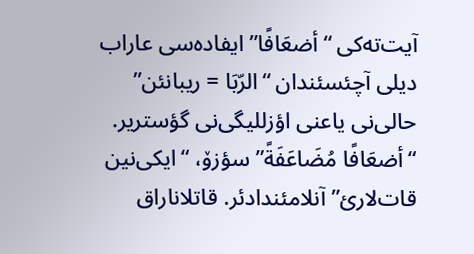آیت‌تەکی “أضعَافًا” ایفادەسی عاراب دیلی آچئسئندان “الرّبَا = ریبانئن” حالی‌نی یاعنی اؤزللیگی‌نی گؤستریر. “أضعَافًا مُضَاعَفَةً” سؤزۆ، “ایکی‌نین قات‌لارئ” آنلامئندادئر. قاتلاناراق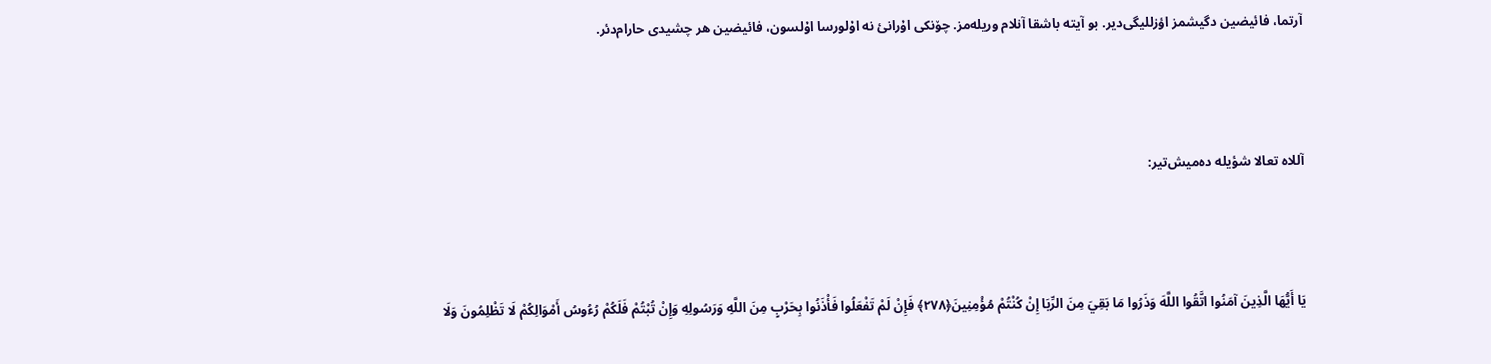آرتما، فائیضین دگیشمز اؤزللیگی‌دیر. بو آیتە باشقا آنلام وریلەمز. چۆنکی اۇرانئ نە اۇلورسا اۇلسون، فائیضین هر چشیدی حارام‌دئر.



آللاە تعالا شؤیلە دەمیش‌تیر:



يَا أَيُّهَا الَّذِينَ آمَنُوا اتَّقُوا اللَّهَ وَذَرُوا مَا بَقِيَ مِنَ الرِّبَا إِنْ كُنْتُمْ مُؤْمِنِينَ﴿۲۷۸﴾ فَإِنْ لَمْ تَفْعَلُوا فَأْذَنُوا بِحَرْبٍ مِنَ اللَّهِ وَرَسُولِهِ وَإِنْ تُبْتُمْ فَلَكُمْ رُءُوسُ أَمْوَالِكُمْ لَا تَظْلِمُونَ وَلَا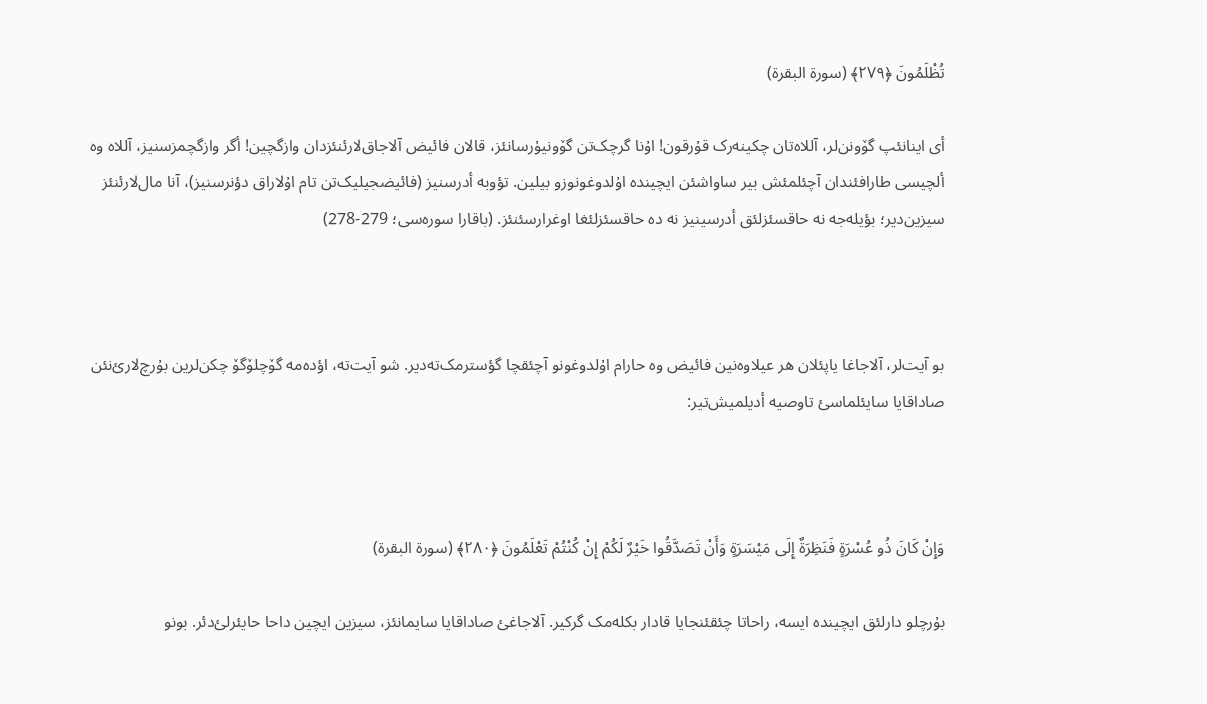تُظْلَمُونَ ﴿۲۷۹﴾ (سورة البقرة)

أی اینانئپ گۆونن‌لر، آللاەتان چکینەرک قۇرقون! اۇنا گرچک‌تن گۆونیۇرسانئز، قالان فائیض آلاجاق‌لارئنئزدان وازگچین! أگر وازگچمزسنیز، آللاە وە ألچیسی طارافئندان آچئلمئش بیر ساواشئن ایچیندە اۇلدوغونوزو بیلین. تؤوبە أدرسنیز (فائیضجیلیک‌تن تام اۇلاراق دؤنرسنیز)، آنا مال‌لارئنئز سیزین‌دیر؛ بؤیلەجە نە حاقسئزلئق أدرسینیز نە دە حاقسئزلئغا اوغرارسئنئز. (باقارا سورەسی؛ 279-278)



بو آیت‌لر، آلاجاغا یاپئلان هر عیلاوەنین فائیض وە حارام اۇلدوغونو آچئقچا گؤسترمک‌تەدیر. شو آیت‌تە، اؤدەمە گۆچلۆگۆ چکن‌لرین بۇرچ‌لارئ‌نئن صاداقایا سایئلماسئ تاوصیە أدیلمیش‌تیر:



وَإِنْ كَانَ ذُو عُسْرَةٍ فَنَظِرَةٌ إِلَى مَيْسَرَةٍ وَأَنْ تَصَدَّقُوا خَيْرٌ لَكُمْ إِنْ كُنْتُمْ تَعْلَمُونَ ﴿۲۸۰﴾ (سورة البقرة)

بۇرچلو دارلئق ایچیندە ایسە، راحاتا چئقئنجایا قادار بکلەمک گرکیر. آلاجاغئ صاداقایا سایمانئز، سیزین ایچین داحا حایئرلئ‌دئر. بونو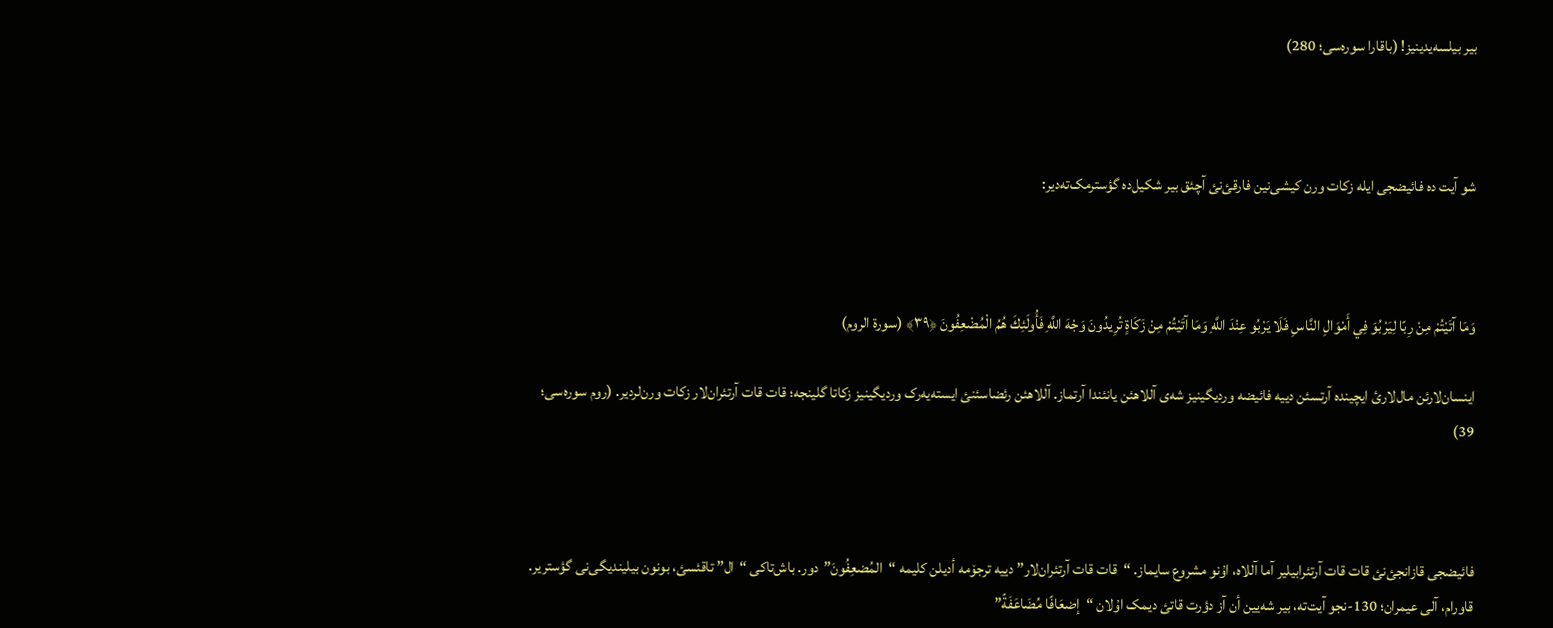بیر بیلسەیدینیز! (باقارا سورەسی؛ 280)



شو آیت دە فائیضجی ایلە زکات ورن کیشی‌نین فارقئ‌نئ آچئق بیر شکیل‌دە گؤسترمک‌تەدیر:



وَمَا آتَيْتُمْ مِنْ رِبًا لِيَرْبُوَ فِي أَمْوَالِ النَّاسِ فَلَا يَرْبُو عِنْدَ اللَّهِ وَمَا آتَيْتُمْ مِنْ زَكَاةٍ تُرِيدُونَ وَجْهَ اللَّهِ فَأُولَئِكَ هُمُ الْمُضْعِفُونَ ﴿۳۹﴾ (سورة الروم)

اینسان‌لارئن مال‌لارئ ایچیندە آرتسئن دییە فائیضە وردیگینیز شەی آللاهئن یانئندا آرتماز. آللاهئن رئضاسئنئ ایستەیەرک وردیگینیز زکاتا گلینجە؛ قات قات آرتئران‌لار زکات ورن‌لردیر. (روم سورەسی؛ 39)



فائیضجی قازانجئ‌نئ قات قات آرتئرابیلیر آما آللاە، اۇنو مشروع سایماز. “قات قات آرتئران‌لار” دییە ترجۆمە أدیلن کلیمە “المُضعِفُونَ”دور. باش‌تاکی “ال” تاقئسئ، بونون بیلیندیگی‌نی گؤستریر. قاورام، آلی عیمران؛ 130-نجو آیت‌تە، بیر شەیین أن آز دؤرت قاتئ دیمک اۇلان “إضعَافًا مُضَاعَفَةً”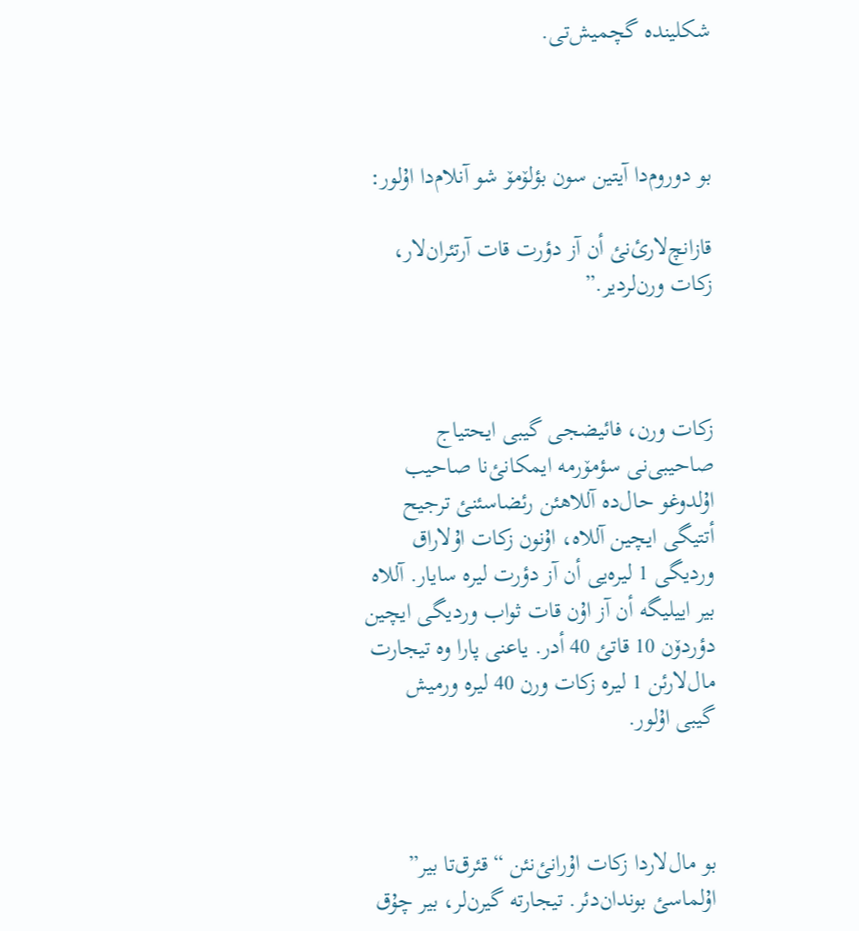شکلیندە گچمیش‌تی.



بو دوروم‌دا آیتین سون بؤلۆمۆ شو آنلام‌دا اۇلور:

قازانچ‌لارئ‌نئ أن آز دؤرت قات آرتئران‌لار، زکات ورن‌لردیر.”



زکات ورن، فائیضجی گیبی ایحتیاج صاحیبی‌نی سؤمۆرمە ایمکانئ‌نا صاحیب اۇلدوغو حال‌دە آللاهئن رئضاسئنئ ترجیح أتتیگی ایچین آللاە، اۇنون زکات اۇلاراق وردیگی 1 لیرەیی أن آز دؤرت لیرە سایار. آللاە بیر اییلیگە أن آز اۇن قات ثواب وردیگی ایچین دؤردۆن 10 قاتئ 40 أدر. یاعنی پارا وە تیجارت مال‌لارئن 1 لیرە زکات ورن 40 لیرە ورمیش گیبی اۇلور.



بو مال‌لاردا زکات اۇرانئ‌نئن “قئرق‌تا بیر” اۇلماسئ بوندان‌دئر. تیجارتە گیرن‌لر، بیر چۇق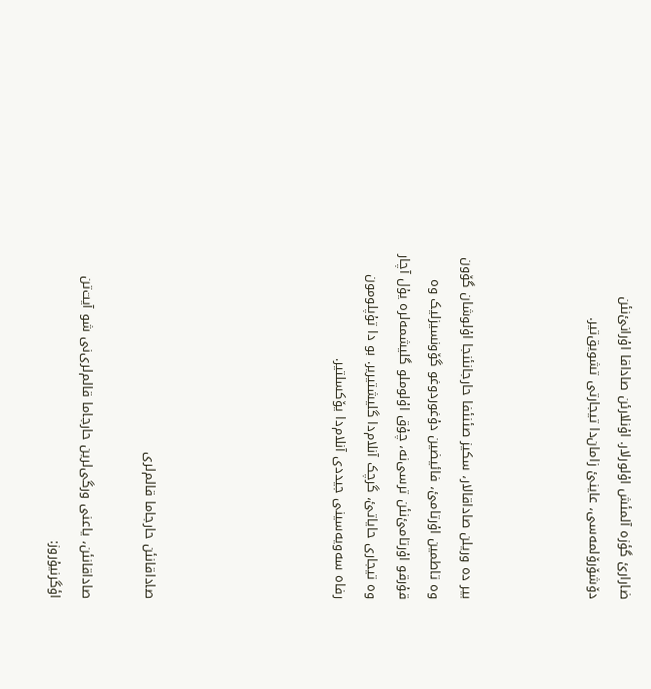ضارارئ گؤزە آلمئش اۇلورلار. اۇنلارئن صاداقا اۇرانئ‌نئن دۆشۆرۆلمەسی، عاینئ زامان‌دا تیجارتی تشویق‌تیر.



بیر دە وریلن صاداقالار، سکیز صئنئفا حارجانئنجا اۇلوشان گۆون وە تاطمین اۇرتامئ، فائیضین دۇغوردوغو گۆونسیزلیک وە قۇرقو اۇرتامئ‌نئن ترسی‌نە، چۇق اۇلوملو گلیشمەلرە یۇل آچار وە تیجاری حایاتئ، گرچک آنلام‌دا گلیشتیریر. بو دا تۇپلومون رفاە سەویەسینی جیددی آنلام‌دا یۆکسلتیر.





صاداقانئن حارجاما قالم‌لری

صاداقانئن، یاعنی ورگی‌لرین حارجاما قالم‌لری‌نی شو آیت‌تن اؤگرنیۇروز: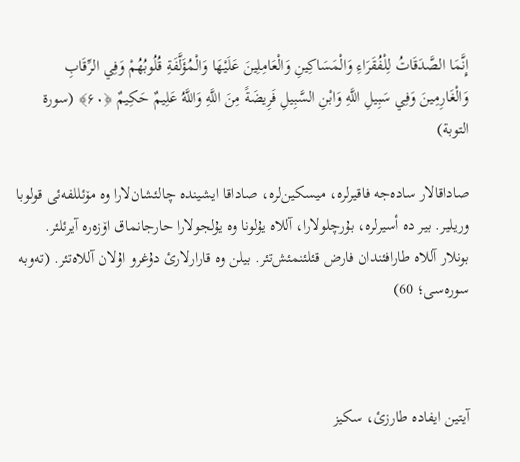إِنَّمَا الصَّدَقَاتُ لِلْفُقَرَاءِ وَالْمَسَاكِينِ وَالْعَامِلِينَ عَلَيْهَا وَالْمُؤَلَّفَةِ قُلُوبُهُمْ وَفِي الرِّقَابِ وَالْغَارِمِينَ وَفِي سَبِيلِ اللَّهِ وَابْنِ السَّبِيلِ فَرِيضَةً مِنَ اللَّهِ وَاللَّهُ عَلِيمٌ حَكِيمٌ ﴿۶۰﴾ (سورة التوبة)

صاداقالار سادەجە فاقیرلرە، میسکین‌لرە، صاداقا ایشیندە چالئشان‌لارا وە مۆئللفەئی قولوبا وریلیر. بیر دە أسیرلرە، بۇرچلولارا، آللاە یۇلونا وە یۇلجولارا حارجانماق اۆزەرە آیرئلئر. بونلار آللاە طارافئندان فارض قئلئنمئش‌تئر. بیلن وە قارارلارئ دۇغرو اۇلان آللاەتئر. (تەوبە سورەسی؛ 60)



آیتین ایفادە طارزئ، سکیز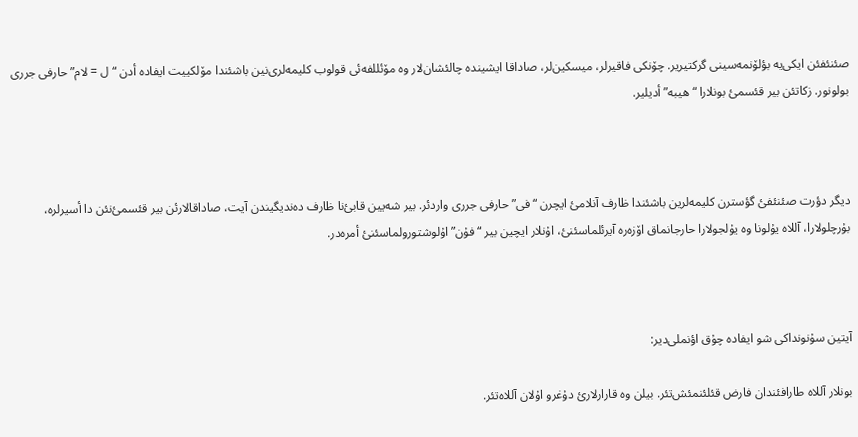صئنئفئن ایکی‌یە بؤلۆنمەسینی گرکتیریر. چۆنکی فاقیرلر، میسکین‌لر، صاداقا ایشیندە چالئشان‌لار وە مۆئللفەئی قولوب کلیمەلری‌نین باشئندا مۆلکییت ایفادە أدن “ل = لام” حارفی جرری بولونور. زکاتئن بیر قئسمئ بونلارا “هیبە” أدیلیر.



دیگر دؤرت صئنئفئ گؤسترن کلیمەلرین باشئندا ظارف آنلامئ ایچرن “فی” حارفی جرری واردئر. بیر شەیین قابئ‌نا ظارف دەندیگیندن آیت، صاداقالارئن بیر قئسمئ‌نئن دا أسیرلرە، بۇرچلولارا، آللاە یۇلونا وە یۇلجولارا حارجانماق اۆزەرە آیرئلماسئنئ، اۇنلار ایچین بیر “فۇن” اۇلوشتورولماسئنئ أمرەدر.



آیتین سۇنونداکی شو ایفادە چۇق اؤنملی‌دیر:

بونلار آللاە طارافئندان فارض قئلئنمئش‌تئر. بیلن وە قارارلارئ دۇغرو اۇلان آللاەتئر.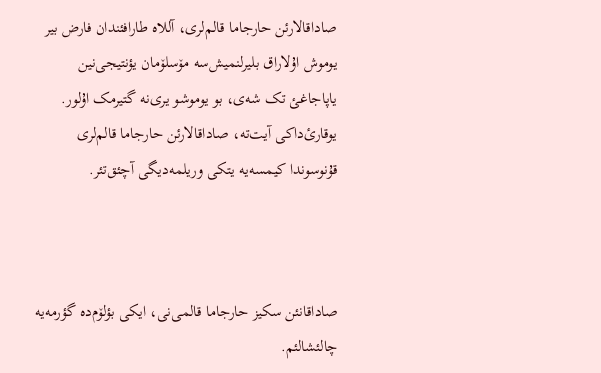صاداقالارئن حارجاما قالم‌لری، آللاە طارافئندان فارض بیر یوموش اۇلاراق بلیرلنمیش‌سە مۆسلۆمان یؤنتیجی‌نین یاپاجاغئ تک شەی، بو یوموشو یری‌نە گتیرمک اۇلور. یوقارئ‌داکی آیت‌تە، صاداقالارئن حارجاما قالم‌لری قۇنوسوندا کیمسەیە یتکی وریلمەدیگی آچئق‌تئر.



صاداقانئن سکیز حارجاما قالمی‌نی، ایکی بؤلۆم‌دە گؤرمەیە چالئشالئم.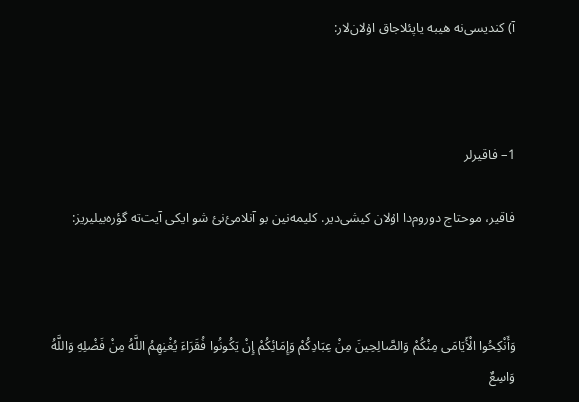آ) کندیسی‌نە هیبە یاپئلاجاق اۇلان‌لار:



1– فاقیرلر

فاقیر، موحتاج دوروم‌دا اۇلان کیشی‌دیر. کلیمەنین بو آنلامئ‌نئ شو ایکی آیت‌تە گؤرەبیلیریز:



وَأَنْكِحُوا الْأَيَامَى مِنْكُمْ وَالصَّالِحِينَ مِنْ عِبَادِكُمْ وَإِمَائِكُمْ إِنْ يَكُونُوا فُقَرَاءَ يُغْنِهِمُ اللَّهُ مِنْ فَضْلِهِ وَاللَّهُ وَاسِعٌ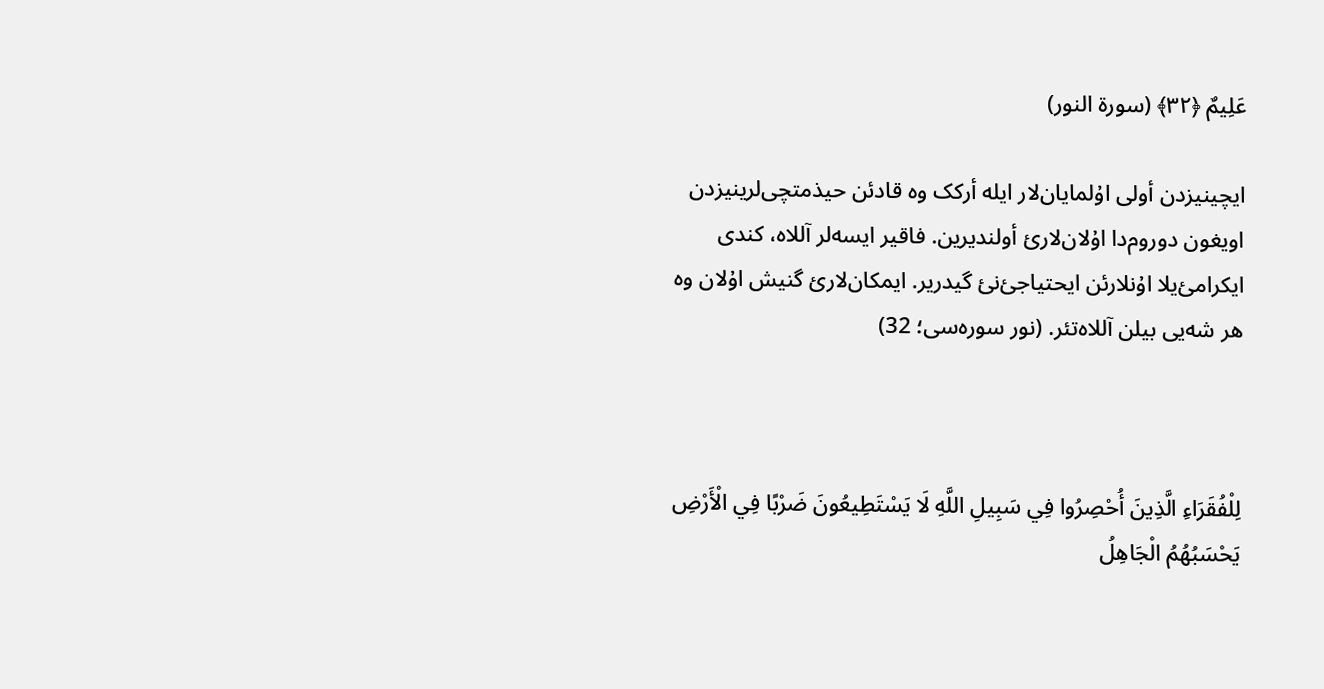عَلِيمٌ ﴿۳۲﴾ (سورة النور)

ایچینیزدن أولی اۇلمایان‌لار ایلە أرکک وە قادئن حیذمتچی‌لرینیزدن اویغون دوروم‌دا اۇلان‌لارئ أولندیرین. فاقیر ایسەلر آللاە، کندی ایکرامئ‌یلا اۇنلارئن ایحتیاجئ‌نئ گیدریر. ایمکان‌لارئ گنیش اۇلان وە هر شەیی بیلن آللاەتئر. (نور سورەسی؛ 32)



لِلْفُقَرَاءِ الَّذِينَ أُحْصِرُوا فِي سَبِيلِ اللَّهِ لَا يَسْتَطِيعُونَ ضَرْبًا فِي الْأَرْضِ يَحْسَبُهُمُ الْجَاهِلُ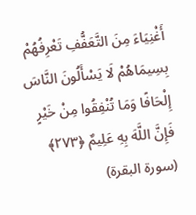أَغْنِيَاءَ مِنَ التَّعَفُّفِ تَعْرِفُهُمْ بِسِيمَاهُمْ لَا يَسْأَلُونَ النَّاسَ إِلْحَافًا وَمَا تُنْفِقُوا مِنْ خَيْرٍ فَإِنَّ اللَّهَ بِهِ عَلِيمٌ ﴿۲۷۳﴾ (سورة البقرة)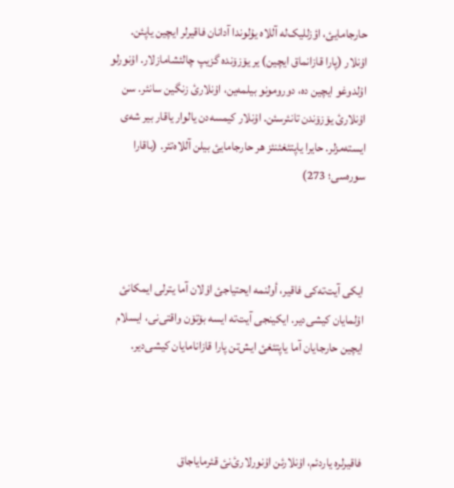حارجامایئ، اؤزللیک‌لە آللاە یۇلوندا آدانان فاقیرلر ایچین یاپئن. اۇنلار (پارا قازانماق ایچین) یر یۆزۆندە گزیپ چالئشامازلار. اۇنورلو اۇلدوغو ایچین دە، دورومونو بیلمەین، اۇنلارئ زنگین سانئر. سن اۇنلارئ یۆزۆندن تانئرسئن. اۇنلار کیمسەدن یالوار یاقار بیر شەی ایستەمزلر. حایرا یاپتئغئنئز هر حارجامایئ بیلن آللاەتئر. (باقارا سورەسی؛ 273)



ایکی آیت‌تەکی فاقیر، أولنمە ایحتیاجئ اۇلان آما یترلی ایمکانئ اۇلمایان کیشی‌دیر. ایکینجی آیت‌تە ایسە بۆتۆن واقتی‌نی، ایسلام ایچین حارجایان آما یاپتئغئ ایش‌تن پارا قازانامایان کیشی‌دیر.



فاقیرلرە یاردئم، اۇنلارئن اۇنورلارئ‌نئ قئرمایاجاق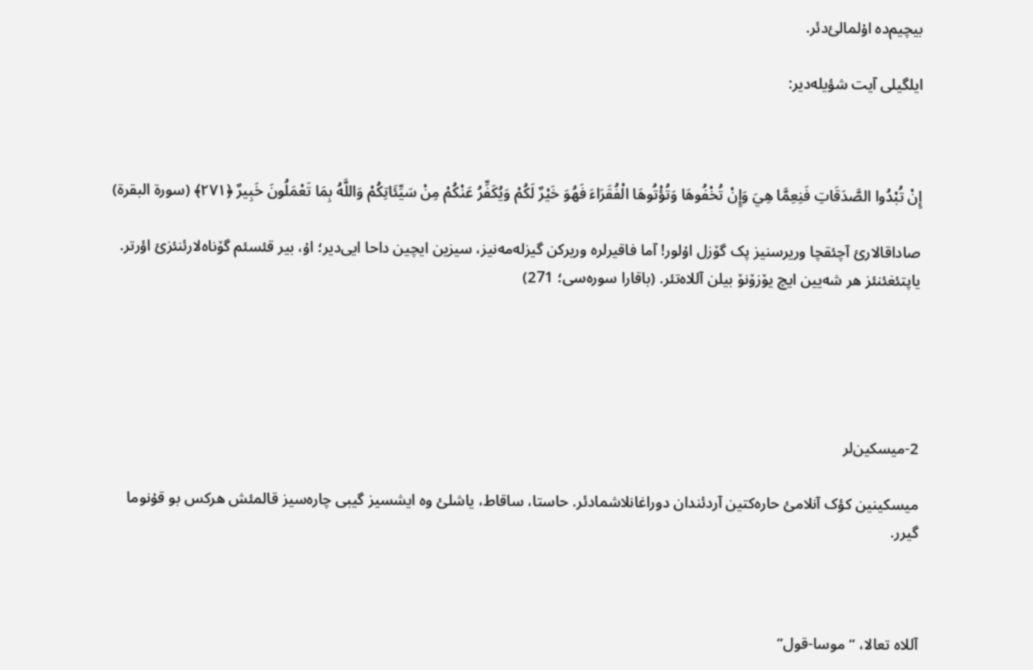بیچیم‌دە اۇلمالئ‌دئر.

ایلگیلی آیت شؤیلەدیر:



إِنْ تُبْدُوا الصَّدَقَاتِ فَنِعِمَّا هِيَ وَإِنْ تُخْفُوهَا وَتُؤْتُوهَا الْفُقَرَاءَ فَهُوَ خَيْرٌ لَكُمْ وَيُكَفِّرُ عَنْكُمْ مِنْ سَيِّئَاتِكُمْ وَاللَّهُ بِمَا تَعْمَلُونَ خَبِيرٌ ﴿۲۷۱﴾ (سورة البقرة)

صاداقالارئ آچئقچا وریرسنیز پک گۆزل اۇلور! آما فاقیرلرە وریرکن گیزلەمەنیز، سیزین ایچین داحا ایی‌دیر؛ اۇ، بیر قئسئم گۆناەلارئنئزئ اؤرتر. یاپتئغئنئز هر شەیین ایچ یۆزۆنۆ بیلن آللاەتئر. (باقارا سورەسی؛ 271)





2-میسکین‌لر

میسکینین کؤک آنلامئ حارەکتین آردئندان دوراغانلاشمادئر. حاستا، ساقاط، یاشلئ وە ایشسیز گیبی چارەسیز قالمئش هرکس بو قۇنوما گیرر.



آللاە تعالا، “موسا-قول”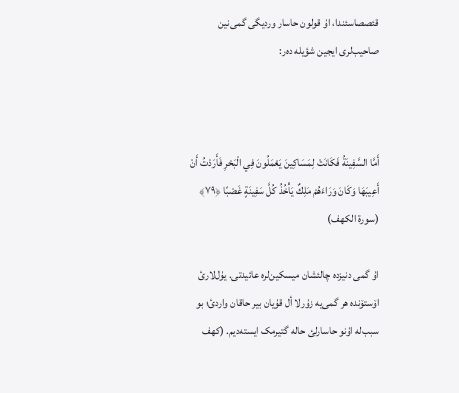قئصصاسئندا، اۇ قولون حاسار وردیگی گمی‌نین صاحیب‌لری ایجین شؤیلە دەر:



أَمَّا السَّفِينَةُ فَكَانَتْ لِمَسَاكِينَ يَعْمَلُونَ فِي الْبَحْرِ فَأَرَدْتُ أَنْ أَعِيبَهَا وَكَانَ وَرَاءَهُمْ مَلِكٌ يَأْخُذُ كُلَّ سَفِينَةٍ غَصْبًا ﴿۷۹﴾ (سورة الکهف)

اۇ گمی دنیزدە چالئشان میسکین‌لرە عائیدتی. یۇل‌لارئ اۆستۆندە هر گمی‌یە زۇرلا أل قۇیان بیر حاقان واردئ؛ بو سبب‌لە اۇنو حاسارلئ حالە گتیرمک ایستەدیم. (کهف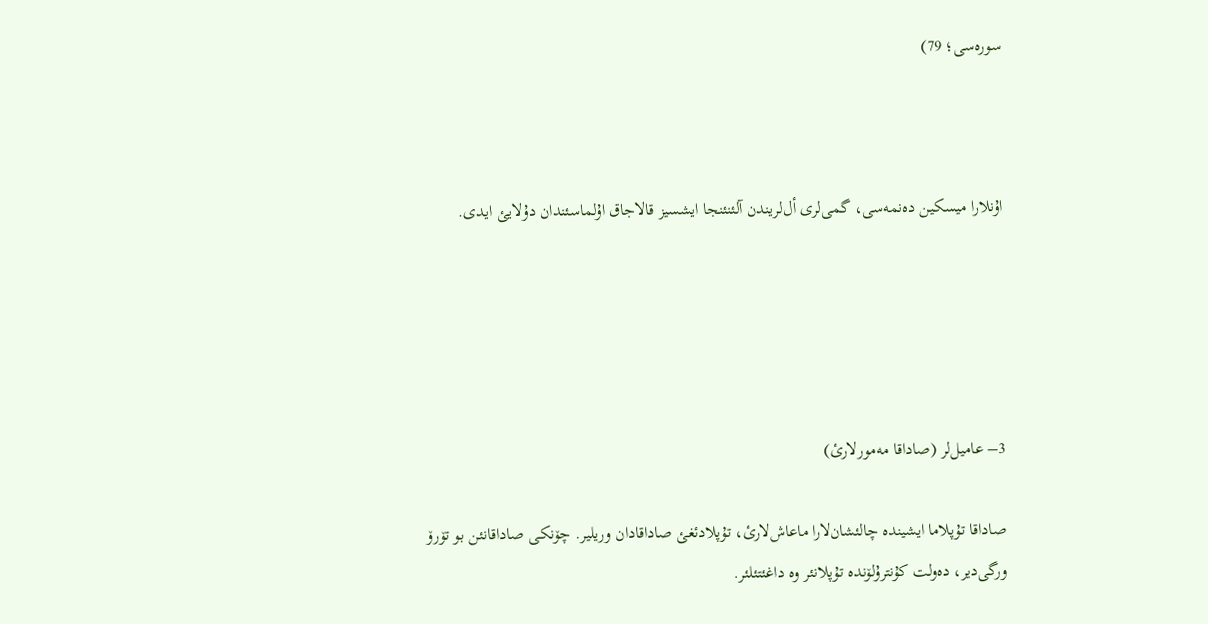سورەسی؛ 79)



اۇنلارا میسکین دەنمەسی، گمی‌لری أل‌لریندن آلئنئنجا ایشسیز قالاجاق اۇلماسئندان دۇلایئ ایدی.





3– عامیل‌لر (صاداقا مەمورلارئ)

صاداقا تۇپلاما ایشیندە چالئشان‌لارا ماعاش‌لارئ، تۇپلادئغئ صاداقادان وریلیر. چۆنکی صاداقانئن بو تۆرۆ ورگی‌دیر، دەولت کۇنترۇلۆندە تۇپلانئر وە داغئتئلئر.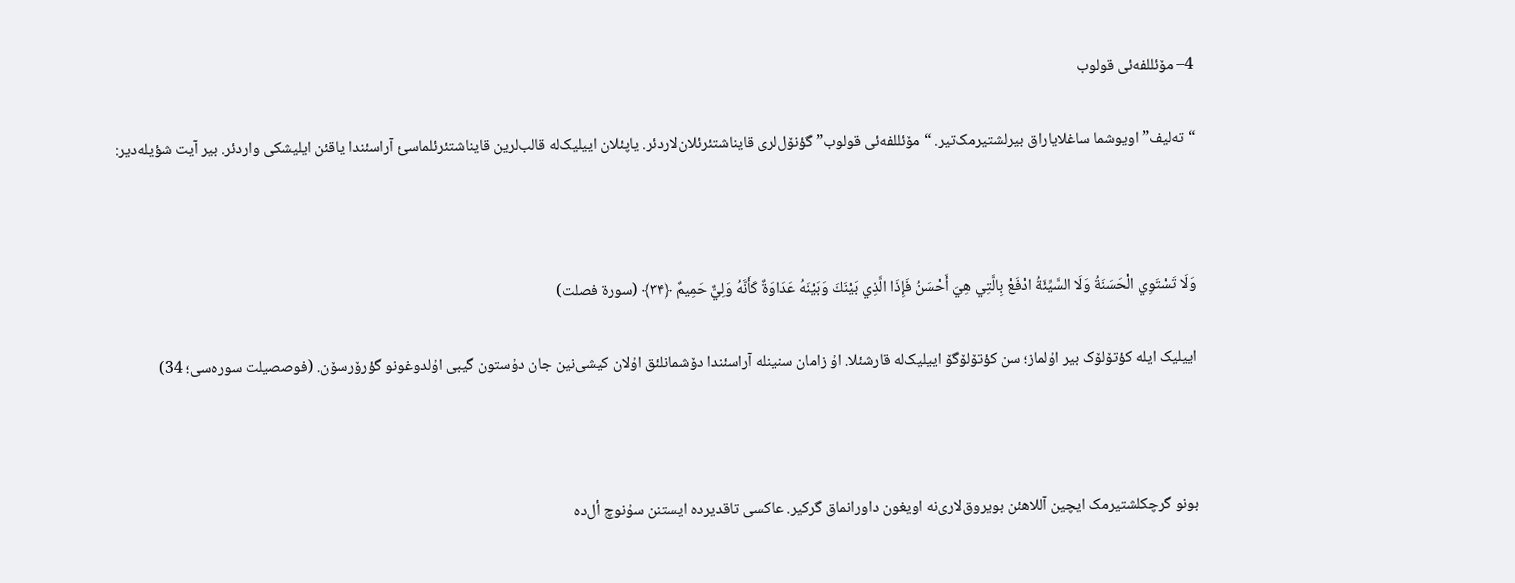4– مۆئللفەئی قولوب

“تەلیف” اویوشما ساغلایاراق بیرلشتیرمک‌تیر. “مۆئللفەئی قولوب” گؤنۆل‌لری قایناشتئرئلان‌لاردئر. یاپئلان اییلیک‌لە قالب‌لرین قایناشتئرئلماسئ آراسئندا یاقئن ایلیشکی واردئر. بیر آیت شؤیلەدیر:



وَلَا تَسْتَوِي الْحَسَنَةُ وَلَا السَّيِّئَةُ ادْفَعْ بِالَّتِي هِيَ أَحْسَنُ فَإِذَا الَّذِي بَيْنَكَ وَبَيْنَهُ عَدَاوَةٌ كَأَنَّهُ وَلِيٌّ حَمِيمٌ ﴿۳۴﴾ (سورة فصلت)

اییلیک ایلە کؤتۆلۆک بیر اۇلماز؛ سن کؤتۆلۆگۆ اییلیک‌لە قارشئلا. اۇ زامان سنینلە آراسئندا دۆشمانلئق اۇلان کیشی‌نین جان دۇستون گیبی اۇلدوغونو گؤرۆرسۆن. (فوصصیلت سورەسی؛ 34)



بونو گرچکلشتیرمک ایچین آللاهئن بویروق‌لاری‌نە اویغون داورانماق گرکیر. عاکسی تاقدیردە ایستنن سۇنوچ أل‌دە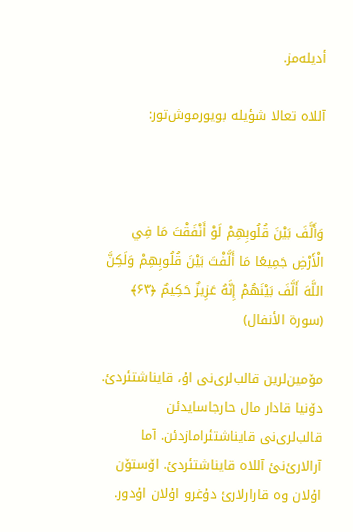أدیلەمز.

آللاە تعالا شؤیلە بویورموش‌تور:



وَأَلَّفَ بَيْنَ قُلُوبِهِمْ لَوْ أَنْفَقْتَ مَا فِي الْأَرْضِ جَمِيعًا مَا أَلَّفْتَ بَيْنَ قُلُوبِهِمْ وَلَكِنَّ اللَّهَ أَلَّفَ بَيْنَهُمْ إِنَّهُ عَزِيزٌ حَكِيمٌ ﴿۶۳﴾ (سورة الأنفال)

مۆمین‌لرین قالب‌لری‌نی اۇ، قایناشتئردئ. دۆنیا قادار مال حارجاسایدئن قالب‌لری‌نی قایناشتئرامازدئن. آما آرالارئ‌نئ آللاە قایناشتئردئ. اۆستۆن اۇلان وە قارارلارئ دۇغرو اۇلان اۇدور.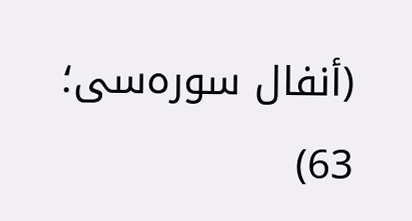(أنفال سورەسی؛ 63)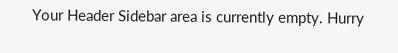Your Header Sidebar area is currently empty. Hurry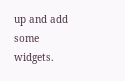up and add some widgets.